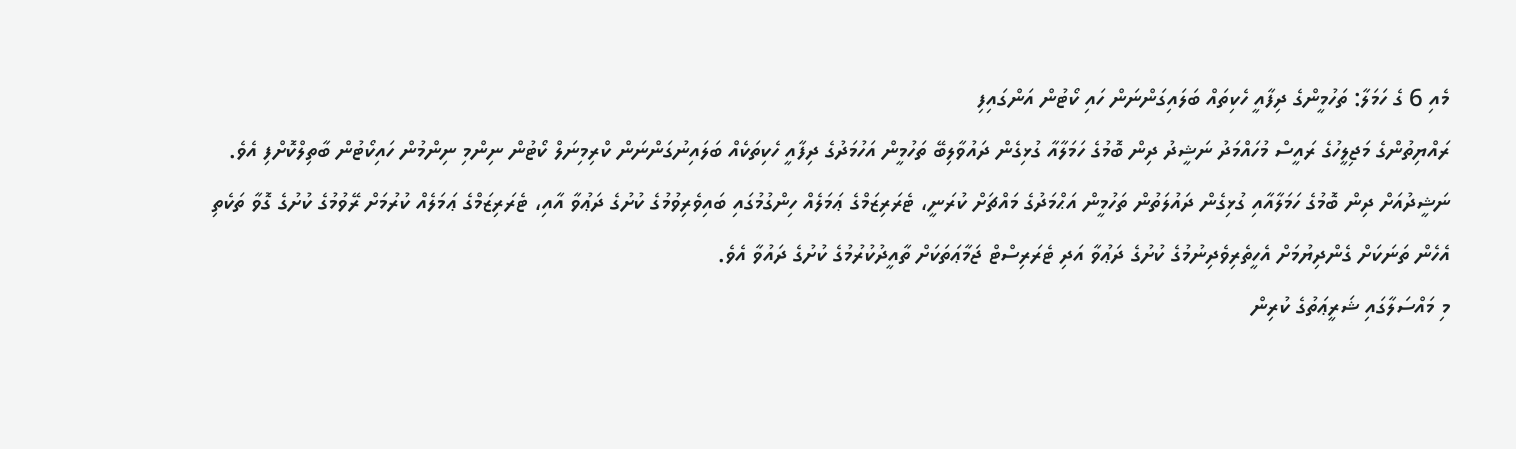މެއި 6 ގެ ހަމަލާ: ތަހުމީންގެ ދިފާއީ ހެކިތައް ބަލައިގަންނަން ހައި ކޯޓުން އަންގައިފި
ރައްޔިތުންގެ މަޖިލީހުގެ ރައީސް މުހައްމަދު ނަޝީދު ދިން ބޮމުގެ ހަމަލާއާ ގުޅިގެން ދައުވާލިބޭ ތަހުމީން އަހުމަދުގެ ދިފާއީ ހެކިތަކެއް ބަލައިނުގަންނަން ކްރިމިނަލް ކޯޓުން ނިންމި ނިންމުން ހައިކޯޓުން ބާތިލްކޮށްފި އެވެ.
ނަޝީދުއަށް ދިން ބޮމުގެ ހަމަލާއާއި ގުޅިގެން ދައުލަތުން ތަހުމީން އަޙްމަދުގެ މައްޗަށް ކުރަނީ، ޓެރަރިޒަމްގެ ޢަމަލެއް ހިންގުމުގައި ބައިވެރިވުމުގެ ކުށުގެ ދަޢުވާ އާއި، ޓެރަރިޒަމްގެ ޢަމަލެއް ކުރުމަށް ރޭވުމުގެ ކުށުގެ ގޮވާ ތަކެތި އެހެން ތަނަކަށް ގެންދިޔުމަށް އެހީތެރިވެދިނުމުގެ ކުށުގެ ދަޢުވާ އަދި ޓެރަރިސްޓް ޖަމާޢަތަކަށް ތާއީދުކުރުމުގެ ކުށުގެ ދައުވާ އެވެ.
މި މައްސަލާގައި ޝަރީޢަތުގެ ކުރިން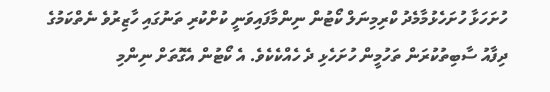ހުށަހަޅާ ހުށަހެޅުމާމެދު ކްރިމިނަލް ކޯޓުން ނިންމާފައިވަނީ ކުށްކުރި ތަނުގައި ހާޒިރުވެ ނެތްކަމުގެ ދިފާއު ސާބިތުކުރަން ތަހުމީން ހުށަހެޅި ދެ ހެއްކެކެވެ. އެ ކޯޓުން އެގޮތަށް ނިންމި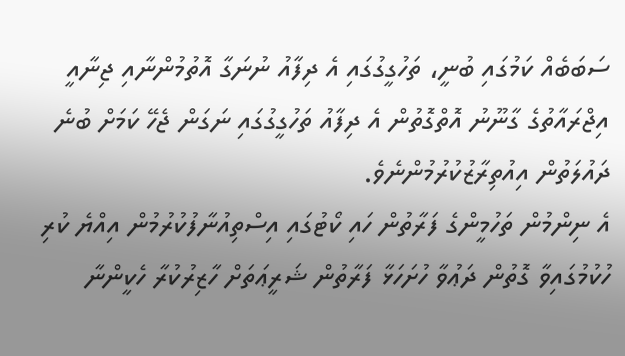ސަބަބެއް ކަމުގައި ބުނީ، ތަހުގީގުގައި އެ ދިފާއު ނުނަގާ އޮތުމުންނާއި ޖިނާއީ އިޖްރައާތުގެ ގާނޫނު އޮތްގޮތުން އެ ދިފާއު ތަހުގީގުގައި ނަގަން ޖެހޭ ކަމަށް ބުނެ ދައުލަތުން އިއުތިރާޒުކުރުމުންނެވެ.
އެ ނިންމުން ތަހުމީންގެ ފަރާތުން ހައި ކޯޓުގައި އިސްތިއުނާފުކުރުމުން އިއްޔެ ކުރި ހުކުމުގައިވާ ގޮތުން ދަޢުވާ ހުށަހަޅާ ފަރާތުން ޝަރީޢަތަށް ހާޒިރުކުރާ ހެކީންނާ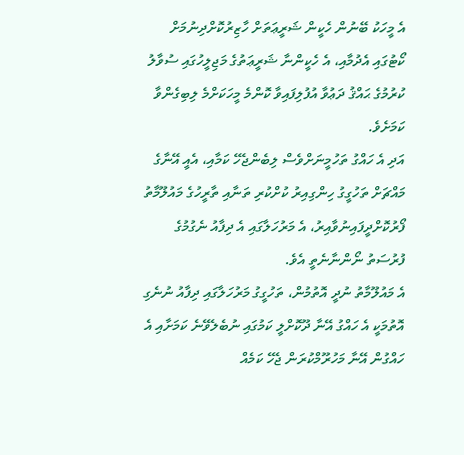އެ މީހަކު ބޭނުން ހެކީން ޝަރީޢަތަށް ހާޒިރުކޮށްދިނުމަށް ކޯޓުގައި އެދުމާއި، އެ ހެކީންނާ ޝަރީޢަތުގެ މަޖިލީހުގައި ސުވާލު ކުރުމުގެ ޙައްޤު ދަޢުވާ އުފުލިފައިވާ ކޮންމެ މީހަކަށްމެ ލިބިގެންވާ ކަމަށެވެ.
އަދި އެ ހައްގު ތަހުމީނަށްވެސް ލިބެންޖެހޭ ކަމާއި، އެއީ އޭނާގެ މައްޗަށް ތަހުގީގު ހިންގިއިރު ކުށްކުރި ތަނާއި ތާރީހުގެ މައުލޫމާތު ފޯރުކޮށްދީފައިނުވާއިރު، އެ މަރުހަލާގައި އެ ދިފާއު ނެގުމުގެ ފުރުސަތު ނޯންނާނެތީ އެވެ.
އެ މައުލޫމާތު ނުދީ އޮތުމުން، ތަހުގީގު މަރުހަލާގައި ދިފާއު ނުނެގި އޮތުމަކީ އެ ހައްގު އޭނާ ދޫކޮށްލީ ކަމުގައި ނުބެލެވޭނެ ކަމަށާއި އެ ހައްގުން އޭނާ މަހުރޫމްކުރަން ޖެހޭ ކަމެއް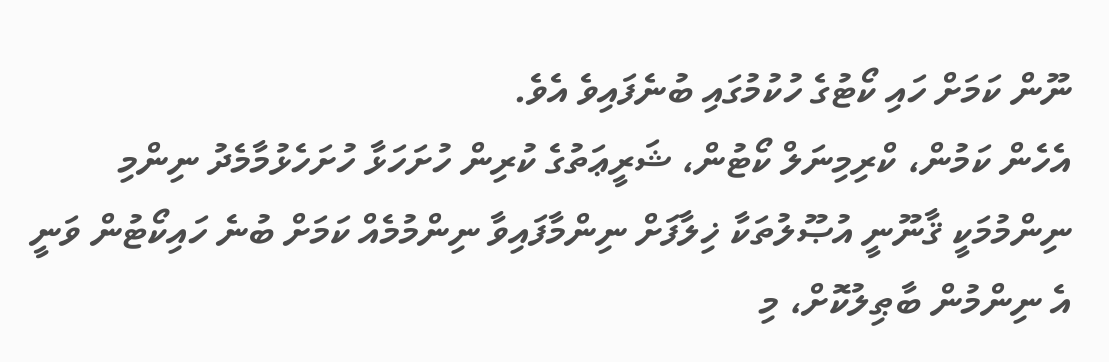ނޫން ކަމަށް ހައި ކޯޓުގެ ހުކުމުގައި ބުނެފައިވެ އެވެ.
އެހެން ކަމުން، ކްރިމިނަލް ކޯޓުން، ޝަރީޢަތުގެ ކުރިން ހުށަހަޅާ ހުށަހެޅުމާމެދު ނިންމި ނިންމުމަކީ ޤާނޫނީ އުޞޫލުތަކާ ޚިލާފަށް ނިންމާފައިވާ ނިންމުމެއް ކަމަށް ބުނެ ހައިކޯޓުން ވަނީ އެ ނިންމުން ބާޠިލުކޮށް، މި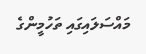މައްސަލައިގައި ތަހުމީންގެ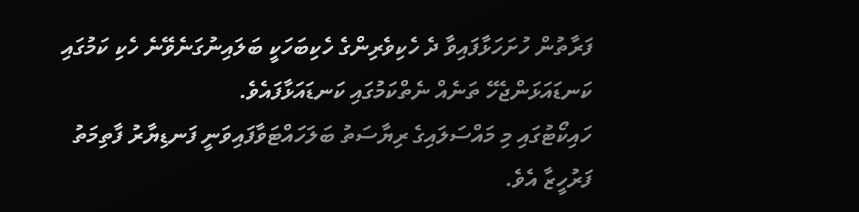ފަރާތުން ހުށަހަޅާފައިވާ ދެ ހެކިވެރިންގެ ހެކިބަހަކީ ބަލައިނުގަނެވޭނެ ހެކި ކަމުގައި ކަނޑައަޅަންޖެހޭ ތަނެއް ނެތްކަމުގައި ކަނޑައަޅާފައެވެ.
ހައިކޯޓުގައި މި މައްސަލައިގެ ރިޔާސަތު ބަލަހައްޓަވާފައިވަނީ ފަނޑިޔާރު ފާތިމަތު ފަރުހީޒާ އެވެ.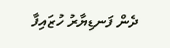ދެން ފަނޑިޔާރު ހުޒައިފާ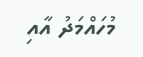މުހައްމަދު އާއި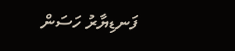ފަނޑިޔާރު ހަސަން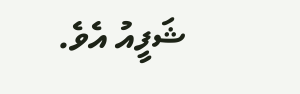ޝަފީއު އެވެ.